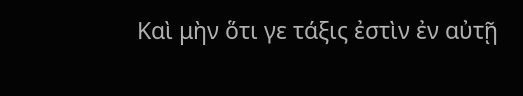Καὶ μὴν ὅτι γε τάξις ἐστὶν ἐν αὐτῇ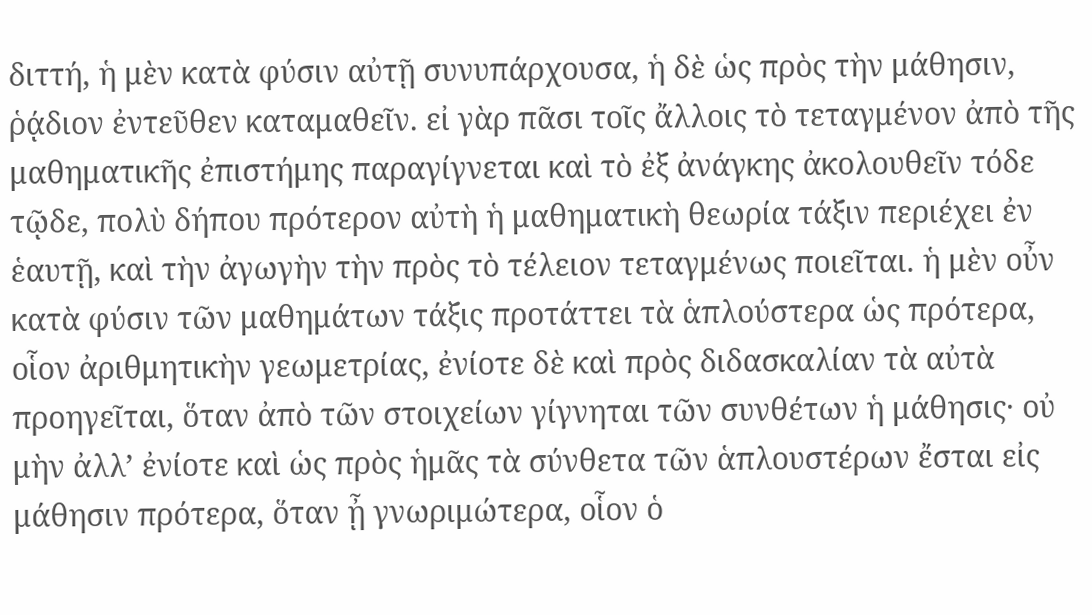διττή, ἡ μὲν κατὰ φύσιν αὐτῇ συνυπάρχουσα, ἡ δὲ ὡς πρὸς τὴν μάθησιν, ῥᾴδιον ἐντεῦθεν καταμαθεῖν. εἰ γὰρ πᾶσι τοῖς ἄλλοις τὸ τεταγμένον ἀπὸ τῆς μαθηματικῆς ἐπιστήμης παραγίγνεται καὶ τὸ ἐξ ἀνάγκης ἀκολουθεῖν τόδε τῷδε, πολὺ δήπου πρότερον αὐτὴ ἡ μαθηματικὴ θεωρία τάξιν περιέχει ἐν ἑαυτῇ, καὶ τὴν ἀγωγὴν τὴν πρὸς τὸ τέλειον τεταγμένως ποιεῖται. ἡ μὲν οὖν κατὰ φύσιν τῶν μαθημάτων τάξις προτάττει τὰ ἁπλούστερα ὡς πρότερα, οἷον ἀριθμητικὴν γεωμετρίας, ἐνίοτε δὲ καὶ πρὸς διδασκαλίαν τὰ αὐτὰ προηγεῖται, ὅταν ἀπὸ τῶν στοιχείων γίγνηται τῶν συνθέτων ἡ μάθησις· οὐ μὴν ἀλλ’ ἐνίοτε καὶ ὡς πρὸς ἡμᾶς τὰ σύνθετα τῶν ἁπλουστέρων ἔσται εἰς μάθησιν πρότερα, ὅταν ᾖ γνωριμώτερα, οἷον ὁ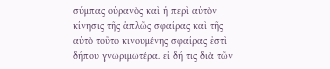σύμπας οὐρανὸς καὶ ἡ περὶ αὐτὸν κίνησις τῆς ἁπλῶς σφαίρας καὶ τῆς αὐτὸ τοῦτο κινουμένης σφαίρας ἐστὶ δήπου γνωριμωτέρα. εἰ δή τις διὰ τῶν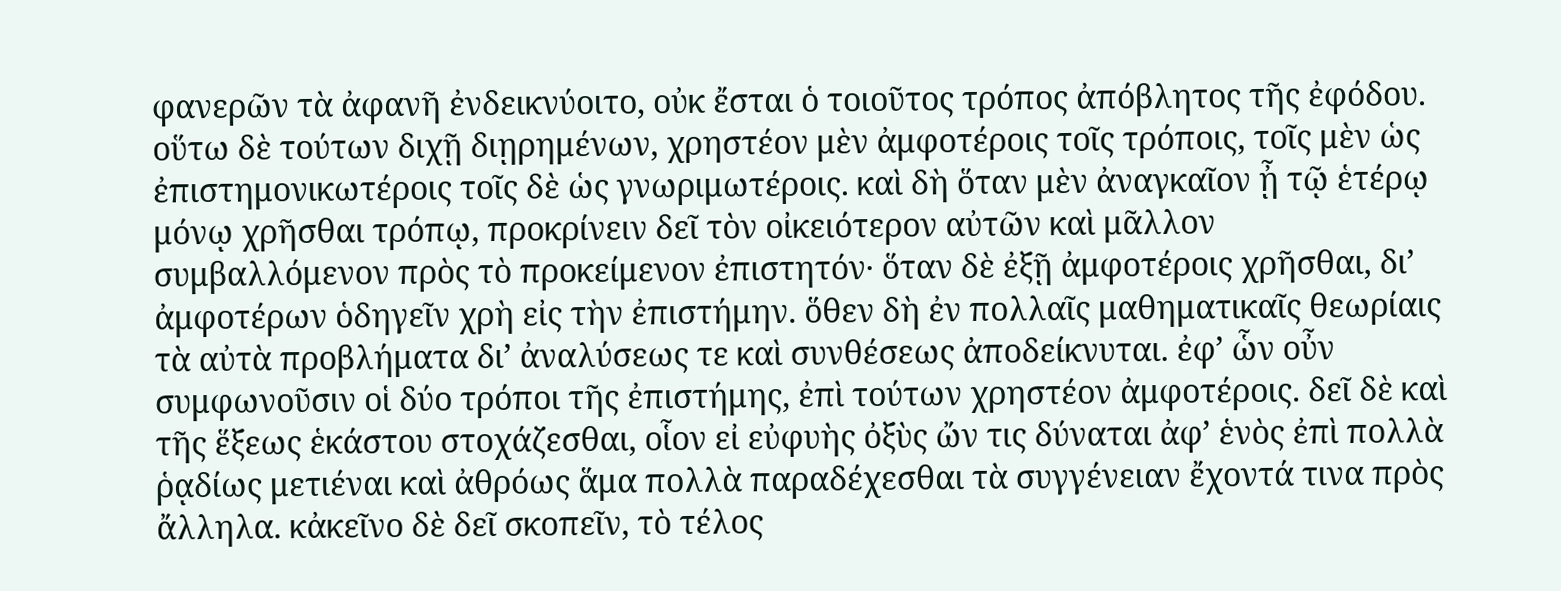φανερῶν τὰ ἀφανῆ ἐνδεικνύοιτο, οὐκ ἔσται ὁ τοιοῦτος τρόπος ἀπόβλητος τῆς ἐφόδου. οὕτω δὲ τούτων διχῇ διῃρημένων, χρηστέον μὲν ἀμφοτέροις τοῖς τρόποις, τοῖς μὲν ὡς ἐπιστημονικωτέροις τοῖς δὲ ὡς γνωριμωτέροις. καὶ δὴ ὅταν μὲν ἀναγκαῖον ᾖ τῷ ἑτέρῳ μόνῳ χρῆσθαι τρόπῳ, προκρίνειν δεῖ τὸν οἰκειότερον αὐτῶν καὶ μᾶλλον συμβαλλόμενον πρὸς τὸ προκείμενον ἐπιστητόν· ὅταν δὲ ἐξῇ ἀμφοτέροις χρῆσθαι, δι’ ἀμφοτέρων ὁδηγεῖν χρὴ εἰς τὴν ἐπιστήμην. ὅθεν δὴ ἐν πολλαῖς μαθηματικαῖς θεωρίαις τὰ αὐτὰ προβλήματα δι’ ἀναλύσεως τε καὶ συνθέσεως ἀποδείκνυται. ἐφ’ ὧν οὖν συμφωνοῦσιν οἱ δύο τρόποι τῆς ἐπιστήμης, ἐπὶ τούτων χρηστέον ἀμφοτέροις. δεῖ δὲ καὶ τῆς ἕξεως ἑκάστου στοχάζεσθαι, οἷον εἰ εὐφυὴς ὀξὺς ὤν τις δύναται ἀφ’ ἑνὸς ἐπὶ πολλὰ ῥᾳδίως μετιέναι καὶ ἀθρόως ἅμα πολλὰ παραδέχεσθαι τὰ συγγένειαν ἔχοντά τινα πρὸς ἄλληλα. κἀκεῖνο δὲ δεῖ σκοπεῖν, τὸ τέλος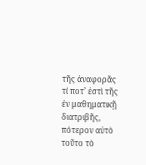τῆς ἀναφορᾶς τί ποτ’ ἐστὶ τῆς ἐν μαθηματικῇ διατριβῆς, πότερον αὐτὸ τοῦτο τὸ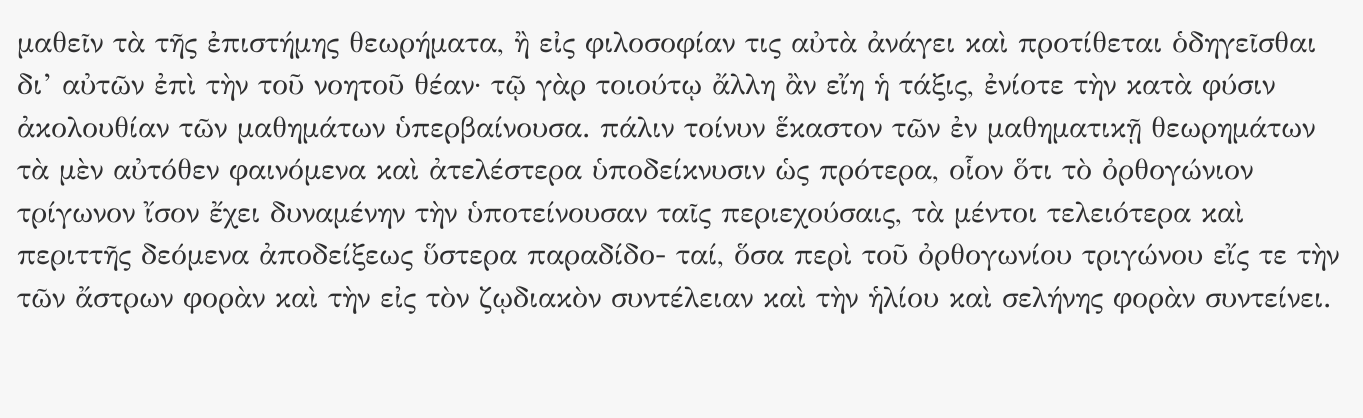μαθεῖν τὰ τῆς ἐπιστήμης θεωρήματα, ἢ εἰς φιλοσοφίαν τις αὐτὰ ἀνάγει καὶ προτίθεται ὁδηγεῖσθαι δι’ αὐτῶν ἐπὶ τὴν τοῦ νοητοῦ θέαν· τῷ γὰρ τοιούτῳ ἄλλη ἂν εἴη ἡ τάξις, ἐνίοτε τὴν κατὰ φύσιν ἀκολουθίαν τῶν μαθημάτων ὑπερβαίνουσα. πάλιν τοίνυν ἕκαστον τῶν ἐν μαθηματικῇ θεωρημάτων τὰ μὲν αὐτόθεν φαινόμενα καὶ ἀτελέστερα ὑποδείκνυσιν ὡς πρότερα, οἷον ὅτι τὸ ὀρθογώνιον τρίγωνον ἴσον ἔχει δυναμένην τὴν ὑποτείνουσαν ταῖς περιεχούσαις, τὰ μέντοι τελειότερα καὶ περιττῆς δεόμενα ἀποδείξεως ὕστερα παραδίδο‐ ταί, ὅσα περὶ τοῦ ὀρθογωνίου τριγώνου εἴς τε τὴν τῶν ἄστρων φορὰν καὶ τὴν εἰς τὸν ζῳδιακὸν συντέλειαν καὶ τὴν ἡλίου καὶ σελήνης φορὰν συντείνει.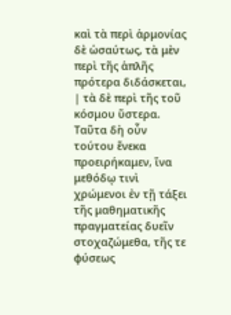καὶ τὰ περὶ ἁρμονίας δὲ ὡσαύτως, τὰ μὲν περὶ τῆς ἁπλῆς πρότερα διδάσκεται, | τὰ δὲ περὶ τῆς τοῦ κόσμου ὕστερα. Ταῦτα δὴ οὖν τούτου ἕνεκα προειρήκαμεν, ἵνα μεθόδῳ τινὶ χρώμενοι ἐν τῇ τάξει τῆς μαθηματικῆς πραγματείας δυεῖν στοχαζώμεθα, τῆς τε φύσεως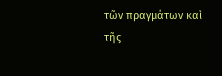τῶν πραγμάτων καὶ τῆς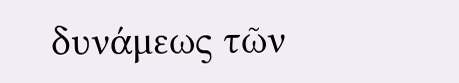δυνάμεως τῶν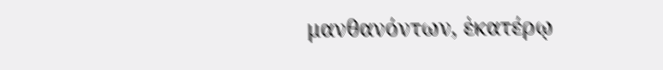μανθανόντων, ἑκατέρῳ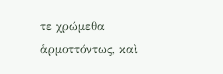τε χρώμεθα ἁρμοττόντως, καὶ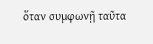ὅταν συμφωνῇ ταῦτα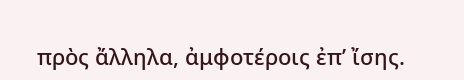πρὸς ἄλληλα, ἀμφοτέροις ἐπ’ ἴσης.